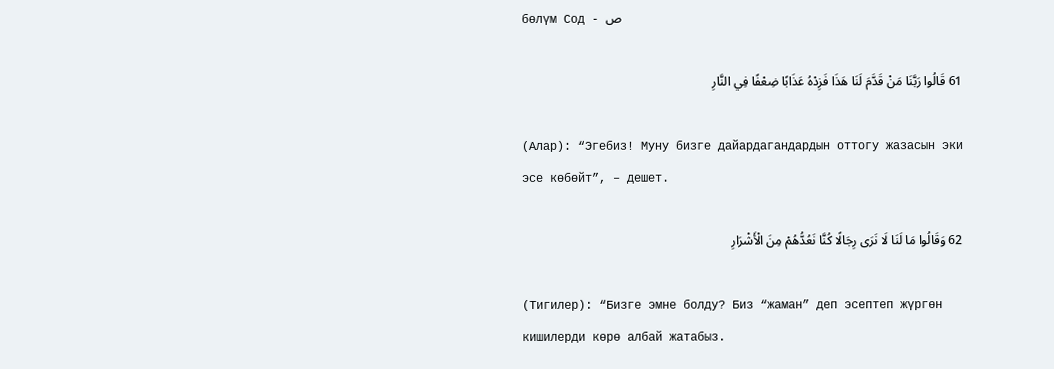бөлүм Сод - ص

61 قَالُوا رَبَّنَا مَنْ قَدَّمَ لَنَا هَذَا فَزِدْهُ عَذَابًا ضِعْفًا فِي النَّارِ

(Алар): “Эгебиз! Муну бизге дайардагандардын оттогу жазасын эки эсе көбөйт”, – дешет.

62 وَقَالُوا مَا لَنَا لَا نَرَى رِجَالًا كُنَّا نَعُدُّهُمْ مِنَ الْأَشْرَارِ

(Тигилер): “Бизге эмне болду? Биз “жаман” деп эсептеп жүргөн кишилерди көрө албай жатабыз.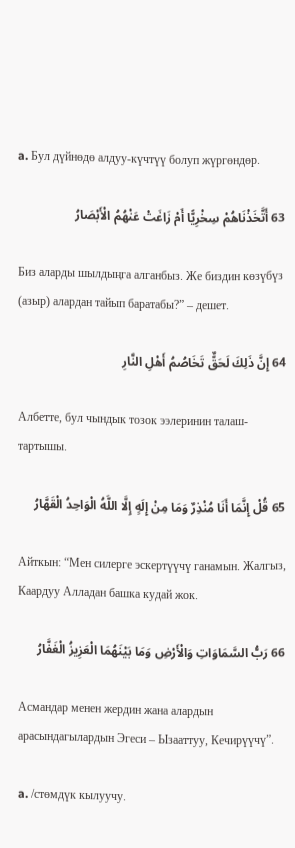a. Бул дүйнөдө алдуу-күчтүү болуп жүргөндөр.

63 أَتَّخَذْنَاهُمْ سِخْرِيًّا أَمْ زَاغَتْ عَنْهُمُ الْأَبْصَارُ

Биз аларды шылдыңга алганбыз. Же биздин көзүбүз (азыр) алардан тайып баратабы?” – дешет.

64 إِنَّ ذَلِكَ لَحَقٌّ تَخَاصُمُ أَهْلِ النَّارِ

Албетте, бул чындык тозок ээлеринин талаш-тартышы.

65 قُلْ إِنَّمَا أَنَا مُنْذِرٌ وَمَا مِنْ إِلَهٍ إِلَّا اللَّهُ الْوَاحِدُ الْقَهَّارُ

Айткын: “Мен силерге эскертүүчү ганамын. Жалгыз, Каардуу Алладан башка кудай жок.

66 رَبُّ السَّمَاوَاتِ وَالْأَرْضِ وَمَا بَيْنَهُمَا الْعَزِيزُ الْغَفَّارُ

Асмандар менен жердин жана алардын арасындагылардын Эгеси – Ызааттуу, Кечирүүчү”.

a. /стөмдүк кылуучу.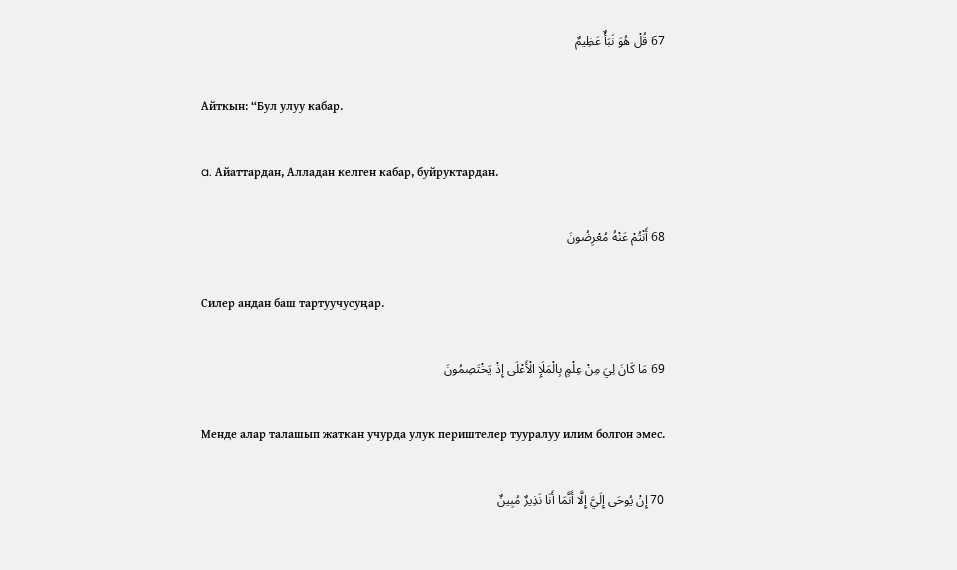67 قُلْ هُوَ نَبَأٌ عَظِيمٌ

Айткын: “Бул улуу кабар.

a. Айаттардан, Алладан келген кабар, буйруктардан.

68 أَنْتُمْ عَنْهُ مُعْرِضُونَ

Силер андан баш тартуучусуңар.

69 مَا كَانَ لِيَ مِنْ عِلْمٍ بِالْمَلَإِ الْأَعْلَى إِذْ يَخْتَصِمُونَ

Менде алар талашып жаткан учурда улук периштелер тууралуу илим болгон эмес.

70 إِنْ يُوحَى إِلَيَّ إِلَّا أَنَّمَا أَنَا نَذِيرٌ مُبِينٌ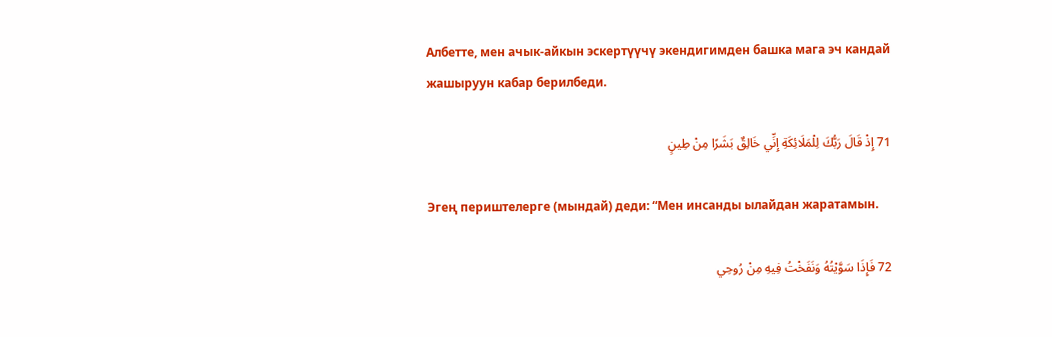Албетте, мен ачык-айкын эскертүүчү экендигимден башка мага эч кандай жашыруун кабар берилбеди.

71 إِذْ قَالَ رَبُّكَ لِلْمَلَائِكَةِ إِنِّي خَالِقٌ بَشَرًا مِنْ طِينٍ

Эгең периштелерге (мындай) деди: “Мен инсанды ылайдан жаратамын.

72 فَإِذَا سَوَّيْتُهُ وَنَفَخْتُ فِيهِ مِنْ رُوحِي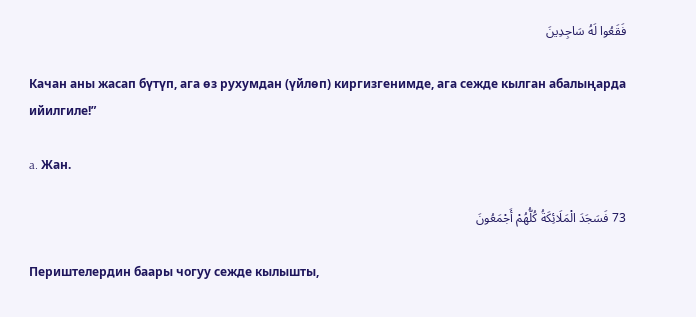فَقَعُوا لَهُ سَاجِدِينَ

Качан аны жасап бүтүп, ага өз рухумдан (үйлөп) киргизгенимде, ага сежде кылган абалыңарда ийилгиле!”

a. Жан.

73 فَسَجَدَ الْمَلَائِكَةُ كُلُّهُمْ أَجْمَعُونَ

Периштелердин баары чогуу сежде кылышты,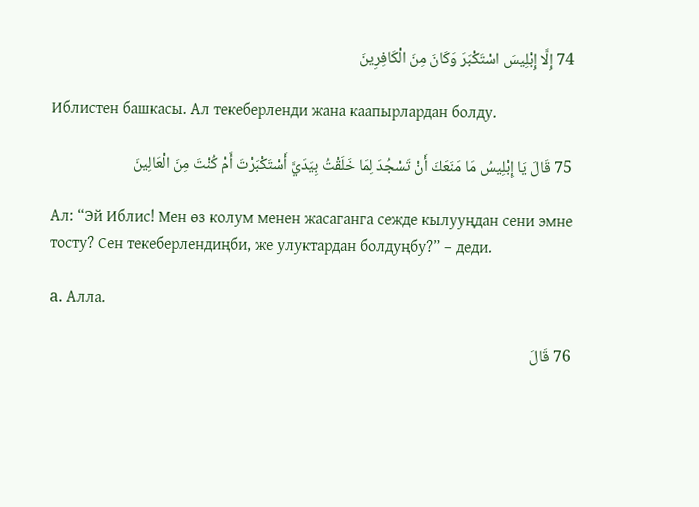74 إِلَّا إِبْلِيسَ اسْتَكْبَرَ وَكَانَ مِنَ الْكَافِرِينَ

Иблистен башкасы. Ал текеберленди жана каапырлардан болду.

75 قَالَ يَا إِبْلِيسُ مَا مَنَعَكَ أَنْ تَسْجُدَ لِمَا خَلَقْتُ بِيَدَيَّ أَسْتَكْبَرْتَ أَمْ كُنْتَ مِنَ الْعَالِينَ

Ал: “Эй Иблис! Мен өз колум менен жасаганга сежде кылууңдан сени эмне тосту? Сен текеберлендиңби, же улуктардан болдуңбу?” – деди.

a. Алла.

76 قَالَ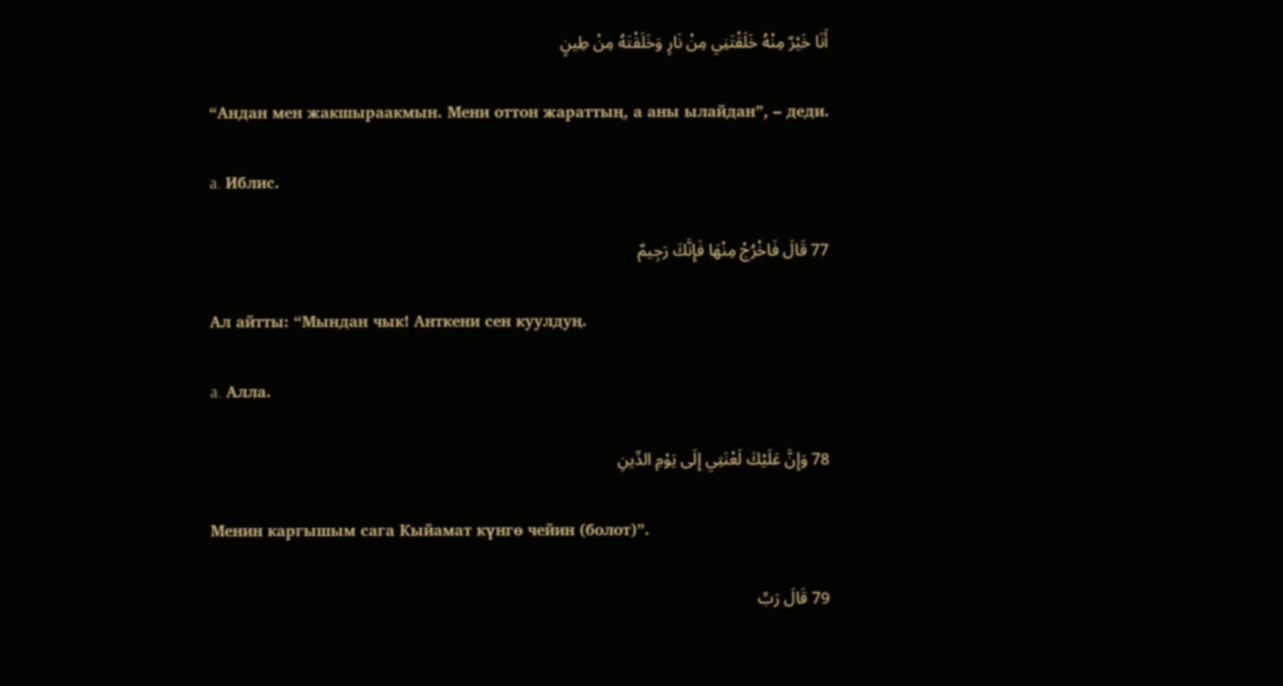أَنَا خَيْرٌ مِنْهُ خَلَقْتَنِي مِنْ نَارٍ وَخَلَقْتَهُ مِنْ طِينٍ

“Андан мен жакшыраакмын. Мени оттон жараттың, а аны ылайдан”, – деди.

a. Иблис.

77 قَالَ فَاخْرُجْ مِنْهَا فَإِنَّكَ رَجِيمٌ

Ал айтты: “Мындан чык! Анткени сен куулдуң.

a. Алла.

78 وَإِنَّ عَلَيْكَ لَعْنَتِي إِلَى يَوْمِ الدِّينِ

Менин каргышым сага Кыйамат күнгө чейин (болот)”.

79 قَالَ رَبِّ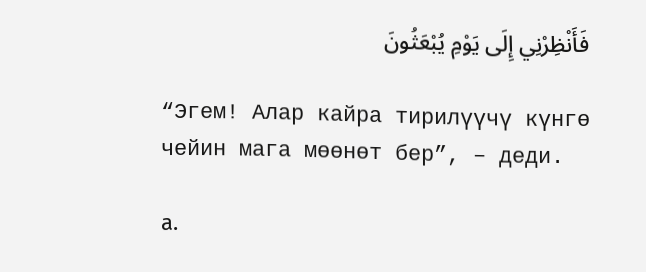فَأَنْظِرْنِي إِلَى يَوْمِ يُبْعَثُونَ

“Эгем! Алар кайра тирилүүчү күнгө чейин мага мөөнөт бер”, – деди.

a.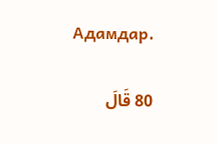Адамдар.

80 قَالَ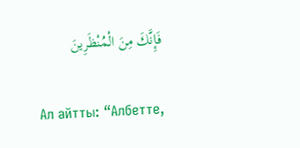فَإِنَّكَ مِنَ الْمُنْظَرِينَ

Ал айтты: “Албетте,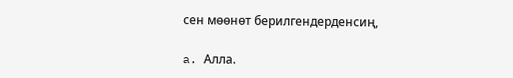сен мөөнөт берилгендерденсиң,

a. Алла.